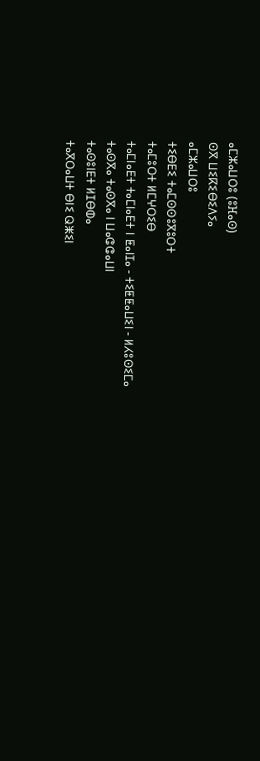ⴰⵎⵣⴰⵡⵔⵓ (ⵓⴼⴰⵙ)
ⵙⴳ ⵡⵉⴽⵉⴱⵉⴷⵢⴰ
ⴰⵎⵣⴰⵡⵔⵓ
ⵜⵉⴱⴹⵉ ⵜⴰⵎⵙⵙⵓⴳⵓⵔⵜ
ⵜⴰⵎⵓⵔⵜ ⵍⵎⵖⵔⵉⴱ
ⵜⴰⵎⵏⴰⴹⵜ ⵜⴰⵎⵏⴰⴹⵜ ⵏ ⵟⴰⵏⵊⴰ - ⵜⵉⵟⵟⴰⵡⵉⵏ - ⵍⵃⵓⵙⵉⵎⴰ
ⵜⴰⵙⴳⴰ ⵜⴰⵙⴳⴰ ⵏ ⵡⴰⵛⵛⴰⵡⵏ
ⵜⴰⵙⵓⵏⴹⵜ ⵍⵊⴱⵀⴰ
ⵜⴰⴳⵔⴰⵡⵜ ⴱⵏⵉ ⵕⵥⵉⵏ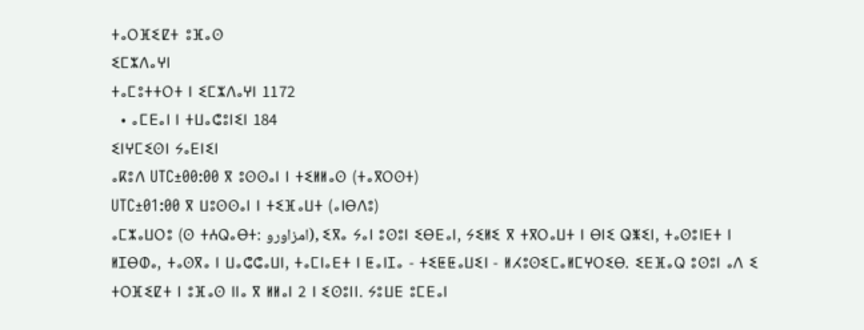ⵜⴰⵔⴼⵉⵇⵜ ⵓⴼⴰⵙ
ⵉⵎⵣⴷⴰⵖⵏ
ⵜⴰⵎⵓⵜⵜⵔⵜ ⵏ ⵉⵎⵣⴷⴰⵖⵏ 1172
  • ⴰⵎⴹⴰⵏ ⵏ ⵜⵡⴰⵛⵓⵏⵉⵏ 184
ⵉⵏⵖⵎⵉⵙⵏ ⵢⴰⴹⵏⵉⵏ
ⴰⴽⵓⴷ UTC±00:00 ⴳ ⵓⵙⵙⴰⵏ ⵏ ⵜⵉⵍⵍⴰⵙ (ⵜⴰⴳⵔⵙⵜ)
UTC±01:00 ⴳ ⵡⵓⵙⵙⴰⵏ ⵏ ⵜⵉⴼⴰⵡⵜ (ⴰⵏⴱⴷⵓ)
ⴰⵎⵣⴰⵡⵔⵓ (ⵙ ⵜⵄⵕⴰⴱⵜ: امزاورو), ⵉⴳⴰ ⵢⴰⵏ ⵓⵙⵓⵏ ⵉⴱⴹⴰⵏ, ⵢⵉⵍⵉ ⴳ ⵜⴳⵔⴰⵡⵜ ⵏ ⴱⵏⵉ ⵕⵥⵉⵏ, ⵜⴰⵙⵓⵏⴹⵜ ⵏ ⵍⵊⴱⵀⴰ, ⵜⴰⵙⴳⴰ ⵏ ⵡⴰⵛⵛⴰⵡⵏ, ⵜⴰⵎⵏⴰⴹⵜ ⵏ ⵟⴰⵏⵊⴰ - ⵜⵉⵟⵟⴰⵡⵉⵏ - ⵍⵃⵓⵙⵉⵎⴰⵍⵎⵖⵔⵉⴱ. ⵉⴹⴼⴰⵕ ⵓⵙⵓⵏ ⴰⴷ ⵉ ⵜⵔⴼⵉⵇⵜ ⵏ ⵓⴼⴰⵙ ⵏⵏⴰ ⴳ ⵍⵍⴰⵏ 2 ⵏ ⵉⵙⵓⵏⵏ. ⵢⵓⵡⴹ ⵓⵎⴹⴰⵏ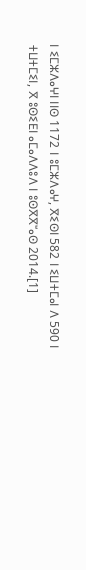ⵏ ⵉⵎⵣⴷⴰⵖⵏ ⵏⵏⵙ 1172 ⵏ ⵓⵎⵣⴷⴰⵖ, ⴳⵉⵙⵏ 582 ⵏ ⵉⵡⵜⵎⴰⵏ ⴷ 590 ⵏ ⵜⵡⵜⵎⵉⵏ, ⴳ ⵓⵙⵉⴹⵏ ⴰⵎⴰⴷⴷⵓⴷ ⵏ ⵓⵙⴳⴳⵯⴰⵙ 2014.[1]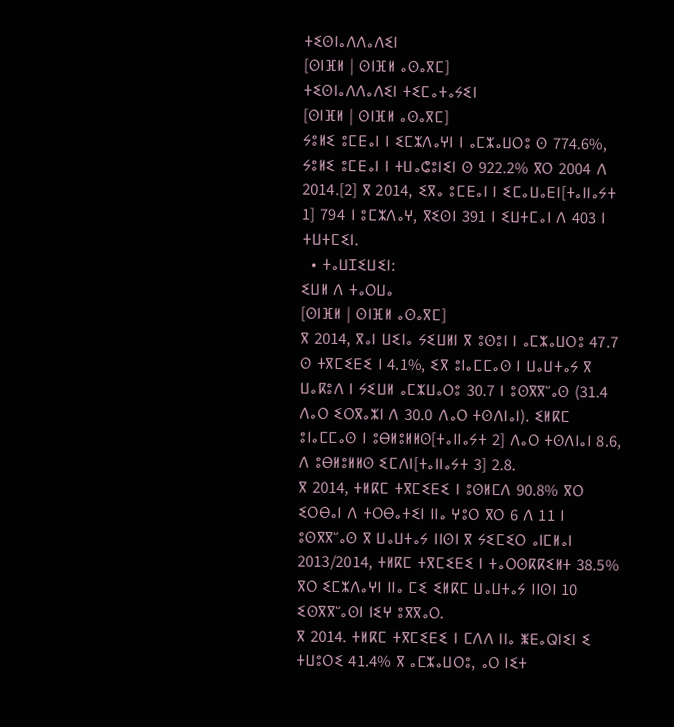ⵜⵉⵙⵏⴰⴷⴷⴰⴷⵉⵏ
[ⵙⵏⴼⵍ | ⵙⵏⴼⵍ ⴰⵙⴰⴳⵎ]
ⵜⵉⵙⵏⴰⴷⴷⴰⴷⵉⵏ ⵜⵉⵎⴰⵜⴰⵢⵉⵏ
[ⵙⵏⴼⵍ | ⵙⵏⴼⵍ ⴰⵙⴰⴳⵎ]
ⵢⵓⵍⵉ ⵓⵎⴹⴰⵏ ⵏ ⵉⵎⵣⴷⴰⵖⵏ ⵏ ⴰⵎⵣⴰⵡⵔⵓ ⵙ 774.6%, ⵢⵓⵍⵉ ⵓⵎⴹⴰⵏ ⵏ ⵜⵡⴰⵛⵓⵏⵉⵏ ⵙ 922.2% ⴳⵔ 2004 ⴷ 2014.[2] ⴳ 2014, ⵉⴳⴰ ⵓⵎⴹⴰⵏ ⵏ ⵉⵎⴰⵡⴰⴹⵏ[ⵜⴰⵏⵏⴰⵢⵜ 1] 794 ⵏ ⵓⵎⵣⴷⴰⵖ, ⴳⵉⵙⵏ 391 ⵏ ⵉⵡⵜⵎⴰⵏ ⴷ 403 ⵏ ⵜⵡⵜⵎⵉⵏ.
  • ⵜⴰⵡⵊⵉⵡⵉⵏ:
ⵉⵡⵍ ⴷ ⵜⴰⵔⵡⴰ
[ⵙⵏⴼⵍ | ⵙⵏⴼⵍ ⴰⵙⴰⴳⵎ]
ⴳ 2014, ⴳⴰⵏ ⵡⵉⵏⴰ ⵢⵉⵡⵍⵏ ⴳ ⵓⵙⵓⵏ ⵏ ⴰⵎⵣⴰⵡⵔⵓ 47.7 ⵙ ⵜⴳⵎⵉⴹⵉ ⵏ 4.1%, ⵉⴳ ⵓⵏⴰⵎⵎⴰⵙ ⵏ ⵡⴰⵡⵜⴰⵢ ⴳ ⵡⴰⴽⵓⴷ ⵏ ⵢⵉⵡⵍ ⴰⵎⵣⵡⴰⵔⵓ 30.7 ⵏ ⵓⵙⴳⴳⵯⴰⵙ (31.4 ⴷⴰⵔ ⵉⵔⴳⴰⵣⵏ ⴷ 30.0 ⴷⴰⵔ ⵜⵙⴷⵏⴰⵏ). ⵉⵍⴽⵎ ⵓⵏⴰⵎⵎⴰⵙ ⵏ ⵓⴱⵍⵓⵍⵍⵙ[ⵜⴰⵏⵏⴰⵢⵜ 2] ⴷⴰⵔ ⵜⵙⴷⵏⴰⵏ 8.6, ⴷ ⵓⴱⵍⵓⵍⵍⵙ ⵉⵎⴷⵏ[ⵜⴰⵏⵏⴰⵢⵜ 3] 2.8.
ⴳ 2014, ⵜⵍⴽⵎ ⵜⴳⵎⵉⴹⵉ ⵏ ⵓⵙⵍⵎⴷ 90.8% ⴳⵔ ⵉⵔⴱⴰⵏ ⴷ ⵜⵔⴱⴰⵜⵉⵏ ⵏⵏⴰ ⵖⵓⵔ ⴳⵔ 6 ⴷ 11 ⵏ ⵓⵙⴳⴳⵯⴰⵙ ⴳ ⵡⴰⵡⵜⴰⵢ ⵏⵏⵙⵏ ⴳ ⵢⵉⵎⵉⵔ ⴰⵏⵎⵍⴰⵏ 2013/2014, ⵜⵍⴽⵎ ⵜⴳⵎⵉⴹⵉ ⵏ ⵜⴰⵔⵙⴽⴽⵉⵍⵜ 38.5% ⴳⵔ ⵉⵎⵣⴷⴰⵖⵏ ⵏⵏⴰ ⵎⵉ ⵉⵍⴽⵎ ⵡⴰⵡⵜⴰⵢ ⵏⵏⵙⵏ 10 ⵉⵙⴳⴳⵯⴰⵙⵏ ⵏⵉⵖ ⵓⴳⴳⴰⵔ.
ⴳ 2014. ⵜⵍⴽⵎ ⵜⴳⵎⵉⴹⵉ ⵏ ⵎⴷⴷ ⵏⵏⴰ ⵥⴹⴰⵕⵏⵉⵏ ⵉ ⵜⵡⵓⵔⵉ 41.4% ⴳ ⴰⵎⵣⴰⵡⵔⵓ, ⴰⵔ ⵏⵉⵜ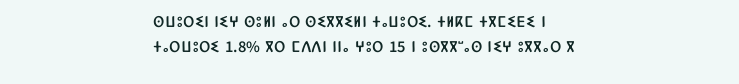ⵙⵡⵓⵔⵉⵏ ⵏⵉⵖ ⵙⵓⵍⵏ ⴰⵔ ⵙⵉⴳⴳⵉⵍⵏ ⵜⴰⵡⵓⵔⵉ. ⵜⵍⴽⵎ ⵜⴳⵎⵉⴹⵉ ⵏ ⵜⴰⵔⵡⵓⵔⵉ 1.8% ⴳⵔ ⵎⴷⴷⵏ ⵏⵏⴰ ⵖⵓⵔ 15 ⵏ ⵓⵙⴳⴳⵯⴰⵙ ⵏⵉⵖ ⵓⴳⴳⴰⵔ ⴳ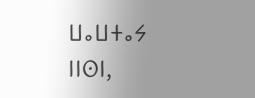ⵡⴰⵡⵜⴰⵢ ⵏⵏⵙⵏ,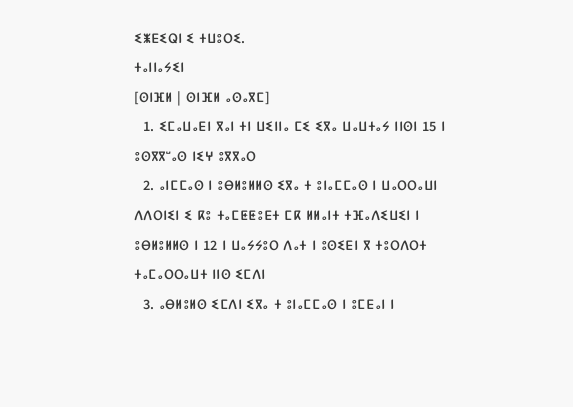ⵉⵥⴹⵉⵕⵏ ⵉ ⵜⵡⵓⵔⵉ.
ⵜⴰⵏⵏⴰⵢⵉⵏ
[ⵙⵏⴼⵍ | ⵙⵏⴼⵍ ⴰⵙⴰⴳⵎ]
  1. ⵉⵎⴰⵡⴰⴹⵏ ⴳⴰⵏ ⵜⵏ ⵡⵉⵏⵏⴰ ⵎⵉ ⵉⴳⴰ ⵡⴰⵡⵜⴰⵢ ⵏⵏⵙⵏ 15 ⵏ ⵓⵙⴳⴳⵯⴰⵙ ⵏⵉⵖ ⵓⴳⴳⴰⵔ
  2. ⴰⵏⵎⵎⴰⵙ ⵏ ⵓⴱⵍⵓⵍⵍⵙ ⵉⴳⴰ ⵜ ⵓⵏⴰⵎⵎⴰⵙ ⵏ ⵡⴰⵔⵔⴰⵡⵏ ⴷⴷⵔⵏⵉⵏ ⵉ ⴽⵓ ⵜⴰⵎⵟⵟⵓⴹⵜ ⵎⴽ ⵍⵍⴰⵏⵜ ⵜⴼⴰⴷⵉⵡⵉⵏ ⵏ ⵓⴱⵍⵓⵍⵍⵙ ⵏ 12 ⵏ ⵡⴰⵢⵢⵓⵔ ⴷⴰⵜ ⵏ ⵓⵙⵉⴹⵏ ⴳ ⵜⵓⵔⴷⵔⵜ ⵜⴰⵎⴰⵔⵔⴰⵡⵜ ⵏⵏⵙ ⵉⵎⴷⵏ
  3. ⴰⴱⵍⵓⵍⵙ ⵉⵎⴷⵏ ⵉⴳⴰ ⵜ ⵓⵏⴰⵎⵎⴰⵙ ⵏ ⵓⵎⴹⴰⵏ ⵏ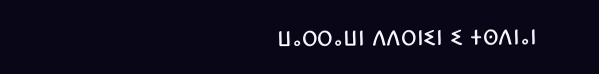ⵡⴰⵔⵔⴰⵡⵏ ⴷⴷⵔⵏⵉⵏ ⵉ ⵜⵙⴷⵏⴰⵏ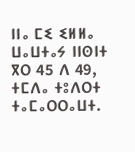ⵏⵏⴰ ⵎⵉ ⵉⵍⵍⴰ ⵡⴰⵡⵜⴰⵢ ⵏⵏⵙⵏⵜ ⴳⵔ 45 ⴷ 49, ⵜⵎⴷⴰ ⵜⵓⴷⵔⵜ ⵜⴰⵎⴰⵔⵔⴰⵡⵜ.